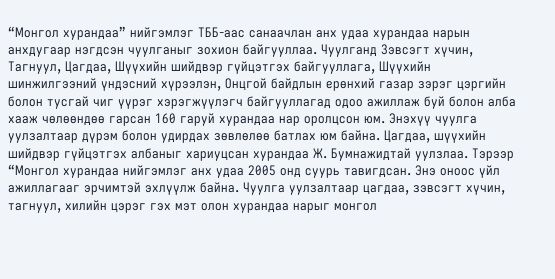“Монгол хурандаа” нийгэмлэг ТББ-аас санаачлан анх удаа хурандаа нарын анхдугаар нэгдсэн чуулганыг зохион байгууллаа. Чуулганд Зэвсэгт хүчин, Тагнуул, Цагдаа, Шүүхийн шийдвэр гүйцэтгэх байгууллага, Шүүхийн шинжилгээний үндэсний хүрээлэн, Онцгой байдлын ерөнхий газар зэрэг цэргийн болон тусгай чиг үүрэг хэрэгжүүлэгч байгууллагад одоо ажиллаж буй болон алба хааж чөлөөндөө гарсан 160 гаруй хурандаа нар оролцсон юм. Энэхүү чуулга уулзалтаар дүрэм болон удирдах зөвлөлөө батлах юм байна. Цагдаа, шүүхийн шийдвэр гүйцэтгэх албаныг хариуцсан хурандаа Ж. Бумнажидтай уулзлаа. Тэрээр “Монгол хурандаа нийгэмлэг анх удаа 2005 онд суурь тавигдсан. Энэ оноос үйл ажиллагааг эрчимтэй эхлүүлж байна. Чуулга уулзалтаар цагдаа, зэвсэгт хүчин, тагнуул, хилийн цэрэг гэх мэт олон хурандаа нарыг монгол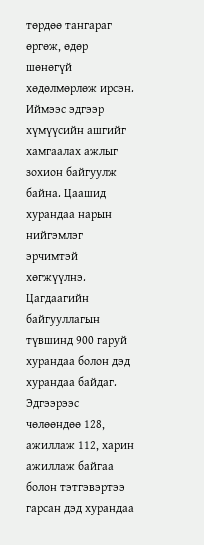төрдөө тангараг өргөж, өдөр шөнөгүй хөдөлмөрлөж ирсэн. Иймээс эдгээр хүмүүсийн ашгийг хамгаалах ажлыг зохион байгуулж байна. Цаашид хурандаа нарын нийгэмлэг эрчимтэй хөгжүүлнэ. Цагдаагийн байгууллагын түвшинд 900 гаруй хурандаа болон дэд хурандаа байдаг. Эдгээрээс чөлөөндөө 128, ажиллаж 112, харин ажиллаж байгаа болон тэтгэвэртээ гарсан дэд хурандаа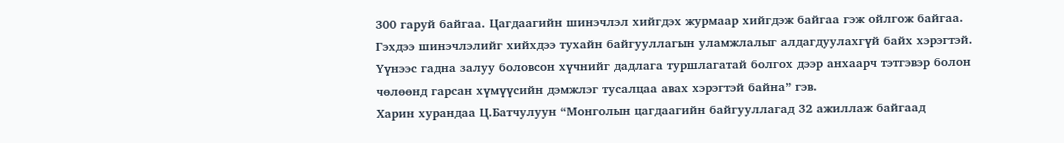300 гаруй байгаа. Цагдаагийн шинэчлэл хийгдэх журмаар хийгдэж байгаа гэж ойлгож байгаа. Гэхдээ шинэчлэлийг хийхдээ тухайн байгууллагын уламжлалыг алдагдуулахгүй байх хэрэгтэй. Үүнээс гадна залуу боловсон хүчнийг дадлага туршлагатай болгох дээр анхаарч тэтгэвэр болон чөлөөнд гарсан хүмүүсийн дэмжлэг тусалцаа авах хэрэгтэй байна” гэв.
Харин хурандаа Ц.Батчулуун “Монголын цагдаагийн байгууллагад 32 ажиллаж байгаад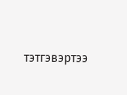тэтгэвэртээ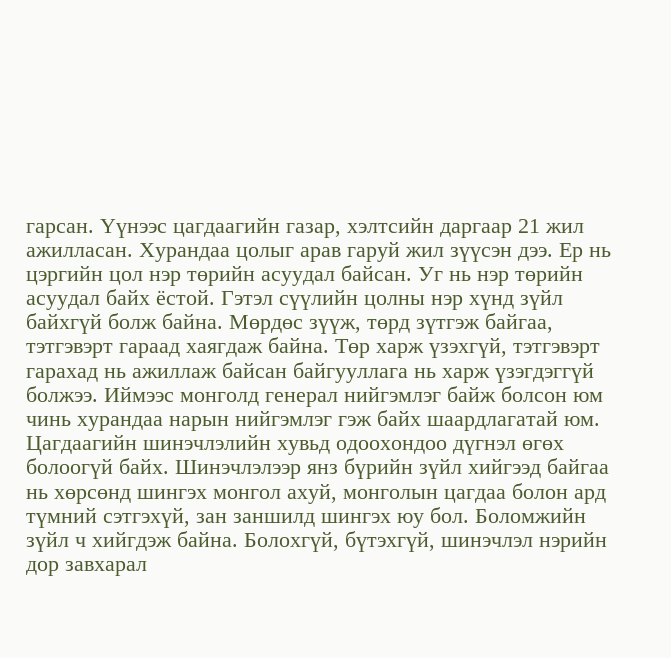гарсан. Үүнээс цагдаагийн газар, хэлтсийн даргаар 21 жил ажилласан. Хурандаа цолыг арав гаруй жил зүүсэн дээ. Ер нь цэргийн цол нэр төрийн асуудал байсан. Уг нь нэр төрийн асуудал байх ёстой. Гэтэл сүүлийн цолны нэр хүнд зүйл байхгүй болж байна. Мөрдөс зүүж, төрд зүтгэж байгаа, тэтгэвэрт гараад хаягдаж байна. Төр харж үзэхгүй, тэтгэвэрт гарахад нь ажиллаж байсан байгууллага нь харж үзэгдэггүй болжээ. Иймээс монголд генерал нийгэмлэг байж болсон юм чинь хурандаа нарын нийгэмлэг гэж байх шаардлагатай юм. Цагдаагийн шинэчлэлийн хувьд одоохондоо дүгнэл өгөх болоогүй байх. Шинэчлэлээр янз бүрийн зүйл хийгээд байгаа нь хөрсөнд шингэх монгол ахуй, монголын цагдаа болон ард түмний сэтгэхүй, зан заншилд шингэх юу бол. Боломжийн зүйл ч хийгдэж байна. Болохгүй, бүтэхгүй, шинэчлэл нэрийн дор завхарал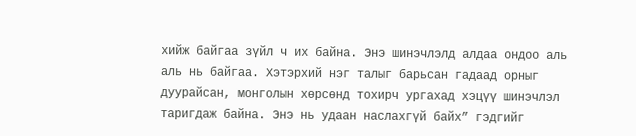хийж байгаа зүйл ч их байна. Энэ шинэчлэлд алдаа ондоо аль аль нь байгаа. Хэтэрхий нэг талыг барьсан гадаад орныг дуурайсан, монголын хөрсөнд тохирч ургахад хэцүү шинэчлэл таригдаж байна. Энэ нь удаан наслахгүй байх” гэдгийг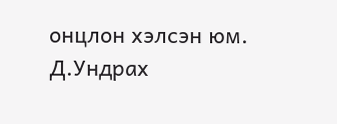онцлон хэлсэн юм.
Д.Ундрах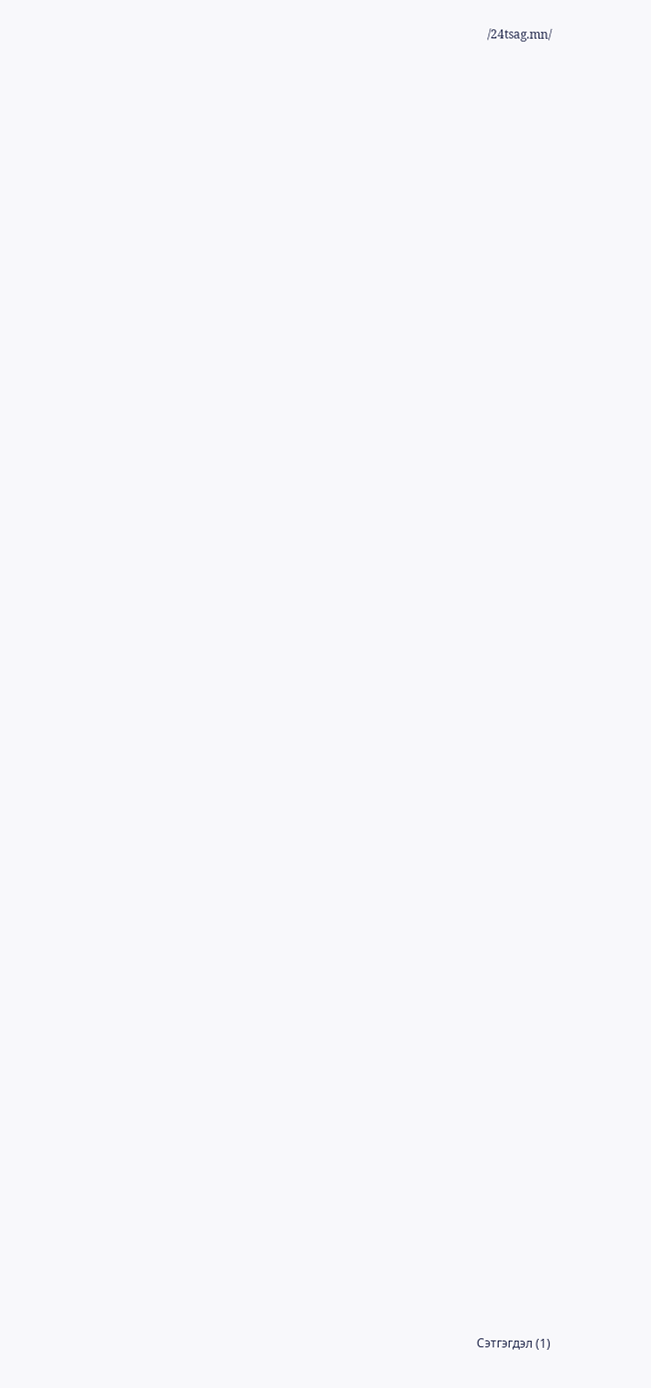/24tsag.mn/


























































Сэтгэгдэл (1)